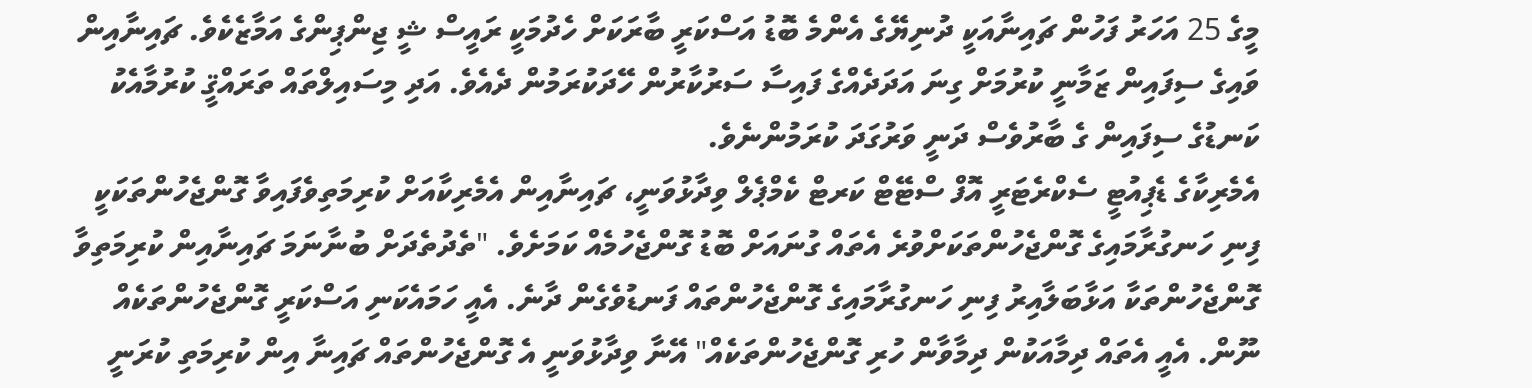މީގެ 25 އަހަރު ފަހުން ޗައިނާއަކީ ދުނިޔޭގެ އެންމެ ބޮޑު އަސްކަރީ ބާރަކަށް ހެދުމަކީ ރައީސް ޝީ ޖިންޕިންގެ އަމާޒެކެވެ. ޗައިނާއިން ވައިގެ ސިފައިން ޒަމާނީ ކުރުމަށް ގިނަ އަދަދެއްގެ ފައިސާ ސަރުކާރުން ހޭދަކުރަމުން ދެއެވެ. އަދި މިސައިލްތައް ތަރައްޤީ ކުރުމާއެކު ކަނޑުގެ ސިފައިން ގެ ބާރުވެސް ދަނީ ވަރުގަދަ ކުރަމުންނެވެ.
އެމެރިކާގެ ޑެޕިއުޓީ ސެކްރެޓަރީ އޮފް ސްޓޭޓް ކަރޓް ކެމްޕެލް ވިދާޅުވަނީ، ޗައިނާއިން އެމެރިކާއަށް ކުރިމަތިވެފައިވާ ގޮންޖެހުންތަކަކީ ފިނި ހަނގުރާމައިގެ ގޮންޖެހުންތަކަށްވުރެ އެތައް ގުނައަށް ބޮޑު ގޮންޖެހުމެއް ކަމަށެވެ. "ތެދުތެދަށް ބުނާނަމަ ޗައިނާއިން ކުރިމަތިވާ ގޮންޖެހުންތަކާ އަޅާބަލާއިރު ފިނި ހަނގުރާމައިގެ ގޮންޖެހުންތައް ފަނޑުވެގެން ދާނެ. އެއީ ހަމައެކަނި އަސްކަރީ ގޮންޖެހުންތަކެއް ނޫން. އެއީ އެތައް ދިމާއަކުން ދިމާވާން ހުރި ގޮންޖެހުންތަކެއް" އޭނާ ވިދާޅުވަނީ އެ ގޮންޖެހުންތައް ޗައިނާ އިން ކުރިމަތި ކުރަނީ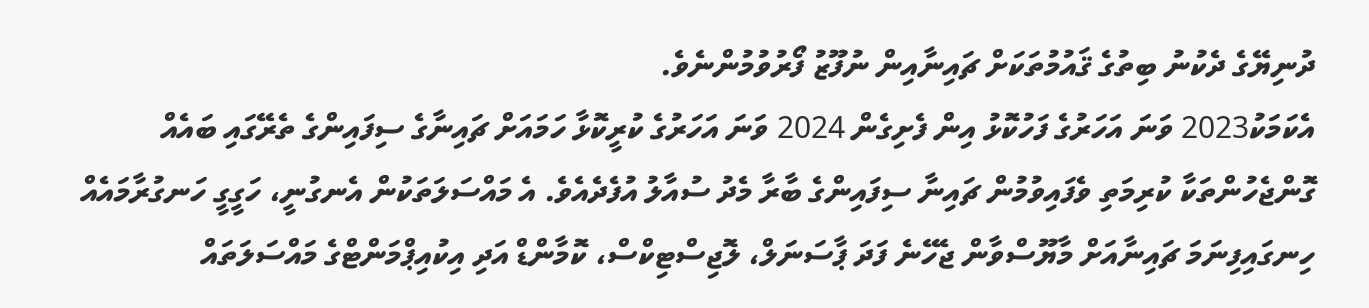ދުނިޔޭގެ ދެކުނު ބިތުގެ ޤައުމުތަކަށް ޗައިނާއިން ނުފޫޒު ފޯރުވުމުންނެވެ.
އެކަމަކު2023 ވަނަ އަހަރުގެ ފަހުކޮޅު އިން ފެށިގެން 2024 ވަނަ އަހަރުގެ ކުރީކޮޅާ ހަމައަށް ޗައިނާގެ ސިފައިންގެ ތެރޭގައި ބައެއް ގޮންޖެހުންތަކާ ކުރިމަތި ވެފައިވުމުން ޗައިނާ ސިފައިންގެ ބާރާ މެދު ސުއާލު އުފެދެއެވެ. އެ މައްސަލަތަކުން އެނގުނީ، ހަގީގީ ހަނގުރާމައެއް ހިނގައިފިނަމަ ޗައިނާއަށް މާޔޫސްވާން ޖެހޭނެ ފަދަ ޕާސަނަލް، ލޮޖިސްޓިކްސް، ކޮމާންޑް އަދި އިކުއިޕްމަންޓްގެ މައްސަލަތައް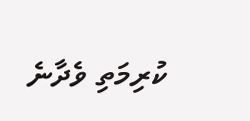ކުރިމަތި ވެދާނެ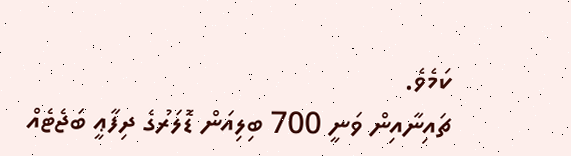ކަމެވެ.
ޗައިނާއިން ވަނީ 700 ބިލިއަން ޑޮލަރުގެ ދިފާޢީ ބަޖެޓެއް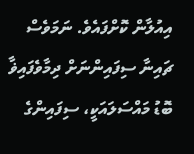އިއުލާން ކޮށްފައެވެ. ނަމަވެސް ޗައިނާ ސިފައިންނަށް ދިމާވެފައިޥާ ބޮޑު މައްސަލައަކީ، ސިފައިންގެ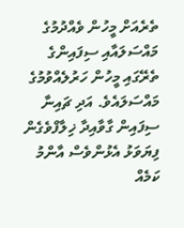ތެރެއަށް މީހުން ވެއްދުމުގެ މައްސަލައާއި ސިފައިންގެ ތެރޭގައި މީހުން ހަރުލެއްވުމުގެ މައްސަލައެވެ. އަދި ޗައިނާ ސިފައިން ގާވާއިދާ ޚިލާފްވެގެން ފިޔަވަޅު އެޅުންވެސް އާންމު ކަމެއް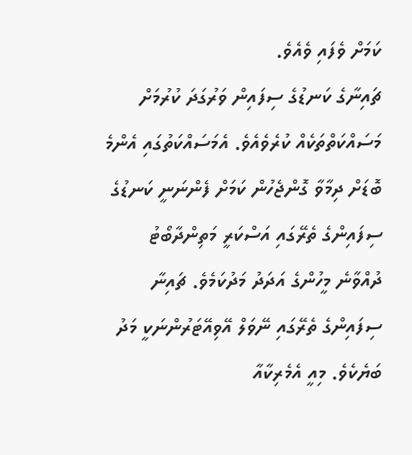ކަމަށް ވެފައި ވެއެވެ.
ޗައިނާގެ ކަނޑުގެ ސިފައިން ވަރުގަދަ ކުރުމަށް މަސައްކަތްތަކެއް ކުރެވެއެވެ. އެމަސައްކަތުގައި އެންމެ ބޮޑަށް ދިމާވާ ގޮންޖެހުން ކަމަށް ފެންނަނީ ކަނޑުގެ ސިފައިންގެ ތެރޭގައި އަސްކަރީ މަތިންދާބޯޓު ދުއްވާނެ މީހުންގެ އަދަދު މަދުކަމެވެ. ޗައިނާ ސިފައިންގެ ތެރޭގައި ނޭވަލް އޭވިއޭޓަރުންނަކީ މަދު ބަޔެކެވެ. މިއީ އެމެރިކާއާ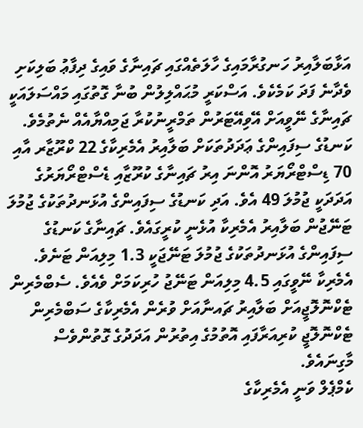އަޅާބަލާއިރު ހަނގުރާމައިގެ ހާލަތެއްގައި ޗައިނާގެ ވައިގެ ދިފާޢު ބަލިކަށި ވެދާނެ ފަދަ ކަމެކެވެ. އަސްކަރީ މުޙައްލިލުން ބުނާ ގޮތުގައި މައްސަލައަކީ ޗައިނާގެ ނޭވީއަށް އޭވިއޭޓަރުން ތަމްރީނުކުރާ ޖަމިއްޔާއެއް ނެތުމެވެ.
ކަނޑުގެ ސިފައިންގެ ޢަދަދުތަކަށް ބަލާއިރު އެމެރިކާގެ 22 ކްރޫޒާރ އާއި 70 ޑިސްޓްރޯޔަރު އޮންނަ އިރު ޗައިނާގެ ކުރޫޒާއި ޑެސްޓްރޯޔަރުގެ އަދަދަކީ ޖުމުލަ 49 އެވެ. އަދި ކަނޑުގެ ސިފައިންގެ އުޅަނދުތަކުގެ ޖުމުލަ ޓަނޭޖުން ބަލާއިރު އެމެރިކާ އުޅެނީ ކުރީގައެވެ. ޗައިނާގެ ކަނޑުގެ ސިފައިންގެ އުޅަނދުތަކުގެ ޖުމުލަ ޓަނޭޖަކީ 1.3 މިލިއަން ޓަނެވެ. އެމެރިކާ ނޭވީގައި 4.5 މިލިއަން ޓަނޭޖު ހުރިކަމަށް ވެއެވެ. ސެބްމެރިން ޓެކްނޮލޮޖީއަށް ބަލާއިރު ޗައނާއަށް ވުރެން އެމެރިކާގެ ސަބްމެރިން ޓެކްނޮލޮޖީ ކުރިއަރާފައި އޮތުމުގެ އިތުރުން އަދަދުގެ ގޮތުންވެސް މާގިނައެވެ.
ކެމްޕެލް ވަނީ އެމެރިކާގެ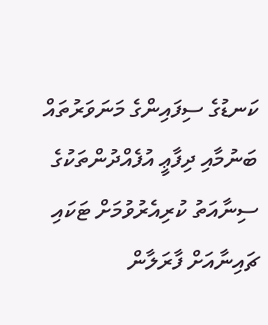ކަނޑުގެ ސިފައިންގެ މަނަވަރުތައް ބަނުމާއި ދިފާޢީ އުފެއްދުންތަކުގެ ސިނާއަތު ކުރިއެރުވުމަށް ޓަކައި ޗައިނާއަށް ފާރަލާން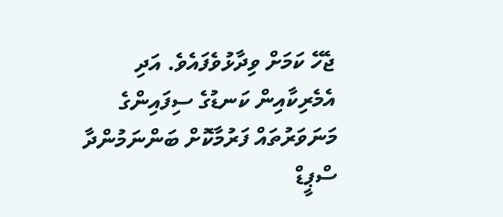ޖެހޭ ކަމަށް ވިދާޅުވެފައެވެ. އަދި އެމެރިކާއިން ކަނޑުގެ ސިފައިންގެ މަނަވަރުތައް ފަރުމާކޮށް ބަންނަމުންދާ ސްޕީޑް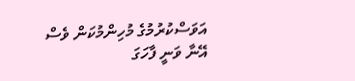އަވަސްކުރުމުގެ މުހިންމުކަން ވެސް އޭނާ ވަނީ ފާހަގަ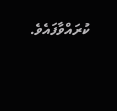ކުރައްވާފައެވެ.